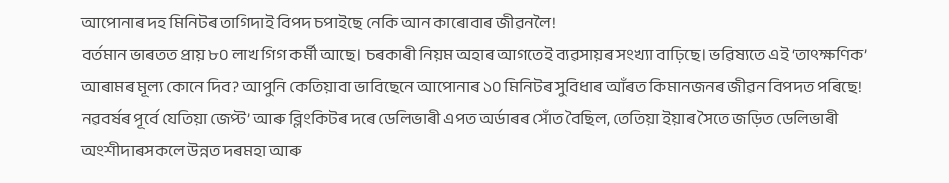আপোনাৰ দহ মিনিটৰ তাগিদাই বিপদ চপাইছে নেকি আন কাৰোবাৰ জীৱনলৈ!
বৰ্তমান ভাৰতত প্ৰায় ৮০ লাখ গিগ কৰ্মী আছে। চৰকাৰী নিয়ম অহাৰ আগতেই ব্যৱসায়ৰ সংখ্যা বাঢ়িছে। ভৱিষ্যতে এই ‘তাৎক্ষণিক’ আৰামৰ মূল্য কোনে দিব? আপুনি কেতিয়াবা ভাবিছেনে আপোনাৰ ১০ মিনিটৰ সুবিধাৰ আঁৰত কিমানজনৰ জীৱন বিপদত পৰিছে!
নৱবৰ্ষৰ পূৰ্বে যেতিয়া জেপ্ট’ আৰু ব্লিংকিটৰ দৰে ডেলিভাৰী এপত অৰ্ডাৰৰ সোঁত বৈছিল, তেতিয়া ইয়াৰ সৈতে জড়িত ডেলিভাৰী অংশীদাৰসকলে উন্নত দৰমহা আৰু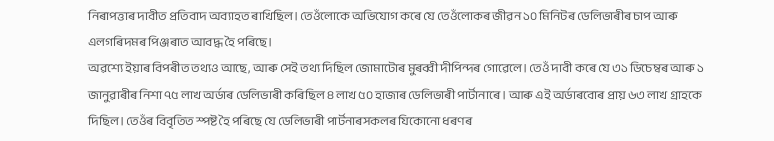নিৰাপত্তাৰ দাবীত প্ৰতিবাদ অব্যাহত ৰাখিছিল। তেওঁলোকে অভিযোগ কৰে যে তেওঁলোকৰ জীৱন ১০ মিনিটৰ ডেলিভাৰীৰ চাপ আৰু এলগৰিদমৰ পিঞ্জৰাত আবদ্ধ হৈ পৰিছে।
অৱশ্যে ইয়াৰ বিপৰীত তথ্যও আছে, আৰু সেই তথ্য দিছিল জোমাটোৰ মুৰব্বী দীপিন্দৰ গোৱেলে। তেওঁ দাবী কৰে যে ৩১ ডিচেম্বৰ আৰু ১ জানুৱাৰীৰ নিশা ৭৫ লাখ অৰ্ডাৰ ডেলিভাৰী কৰিছিল ৪ লাখ ৫০ হাজাৰ ডেলিভাৰী পাৰ্টানাৰে । আৰু এই অৰ্ডাৰবোৰ প্ৰায় ৬৩ লাখ গ্ৰাহকে দিছিল। তেওঁৰ বিবৃতিত স্পষ্ট হৈ পৰিছে যে ডেলিভাৰী পাৰ্টনাৰসকলৰ যিকোনো ধৰণৰ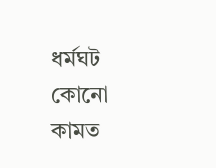ধৰ্মঘট কোনো কামত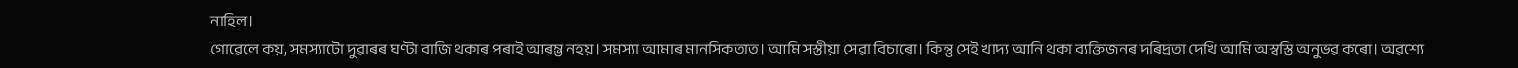নাহিল।
গোৱেলে কয়, সমস্যাটো দুৱাৰৰ ঘণ্টা বাজি থকাৰ পৰাই আৰম্ভ নহয়। সমস্যা আমাৰ মানসিকতাত। আমি সস্তীয়া সেৱা বিচাৰো। কিন্তু সেই খাদ্য আনি থকা ব্যক্তিজনৰ দৰিদ্ৰতা দেখি আমি অস্বস্তি অনুভৱ কৰো। অৱশ্যে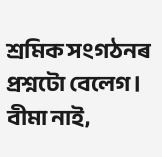শ্ৰমিক সংগঠনৰ প্ৰশ্নটো বেলেগ। বীমা নাই,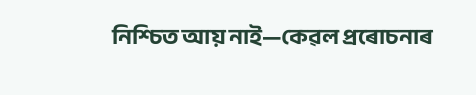নিশ্চিত আয় নাই—কেৱল প্ৰৰোচনাৰ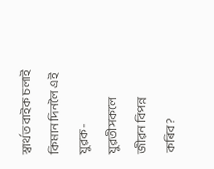স্বাৰ্থত বাইক চলাই কিমান দিনলৈ এই যুৱক-যুৱতীসকলে জীৱন বিপন্ন কৰিব?